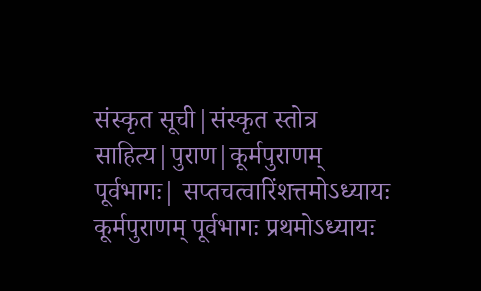संस्कृत सूची|संस्कृत स्तोत्र साहित्य|पुराण|कूर्मपुराणम् पूर्वभागः| सप्तचत्वारिंशत्तमोऽध्यायः कूर्मपुराणम् पूर्वभागः प्रथमोऽध्यायः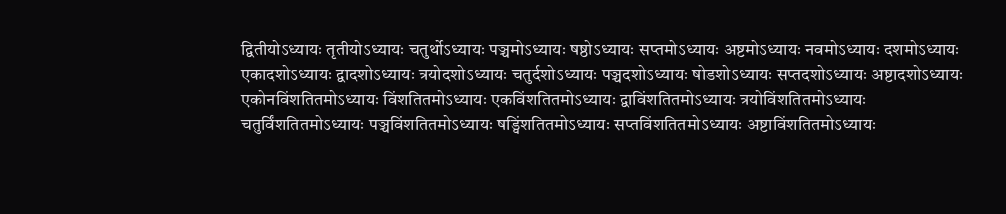द्वितीयोऽध्यायः तृतीयोऽध्यायः चतुर्थोऽध्यायः पञ्चमोऽध्यायः षष्ठोऽध्यायः सप्तमोऽध्यायः अष्टमोऽध्यायः नवमोऽध्यायः दशमोऽध्यायः एकादशोऽध्यायः द्वादशोऽध्यायः त्रयोदशोऽध्यायः चतुर्दशोऽध्यायः पञ्चदशोऽध्यायः षोडशोऽध्यायः सप्तदशोऽध्यायः अष्टादशोऽध्यायः एकोनविंशतितमोऽध्यायः विंशतितमोऽध्यायः एकविंशतितमोऽध्यायः द्वाविंशतितमोऽध्यायः त्रयोविंशतितमोऽध्यायः चतुर्विंशतितमोऽध्यायः पञ्चविंशतितमोऽध्यायः षड्विंशतितमोऽध्यायः सप्तविंशतितमोऽध्यायः अष्टाविंशतितमोऽध्यायः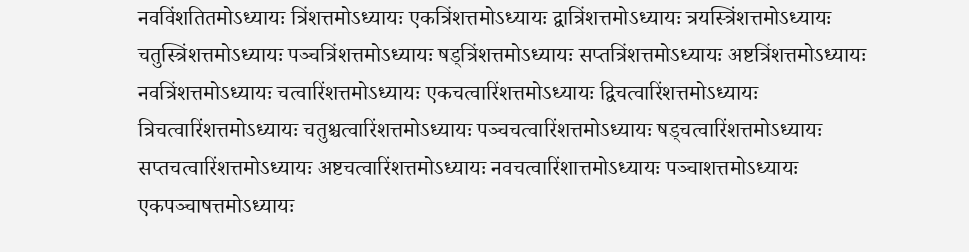नवविंशतितमोऽध्यायः त्रिंशत्तमोऽध्यायः एकत्रिंशत्तमोऽध्यायः द्वात्रिंशत्तमोऽध्यायः त्रयस्त्रिंशत्तमोऽध्यायः चतुस्त्रिंशत्तमोऽध्यायः पञ्चत्रिंशत्तमोऽध्यायः षड्त्रिंशत्तमोऽध्यायः सप्तत्रिंशत्तमोऽध्यायः अष्टत्रिंशत्तमोऽध्यायः नवत्रिंशत्तमोऽध्यायः चत्वारिंशत्तमोऽध्यायः एकचत्वारिंशत्तमोऽध्यायः द्विचत्वारिंशत्तमोऽध्यायः त्रिचत्वारिंशत्तमोऽध्यायः चतुश्चत्वारिंशत्तमोऽध्यायः पञ्चचत्वारिंशत्तमोऽध्यायः षड्चत्वारिंशत्तमोऽध्यायः सप्तचत्वारिंशत्तमोऽध्यायः अष्टचत्वारिंशत्तमोऽध्यायः नवचत्वारिंशात्तमोऽध्यायः पञ्चाशत्तमोऽध्यायः एकपञ्चाषत्तमोऽध्यायः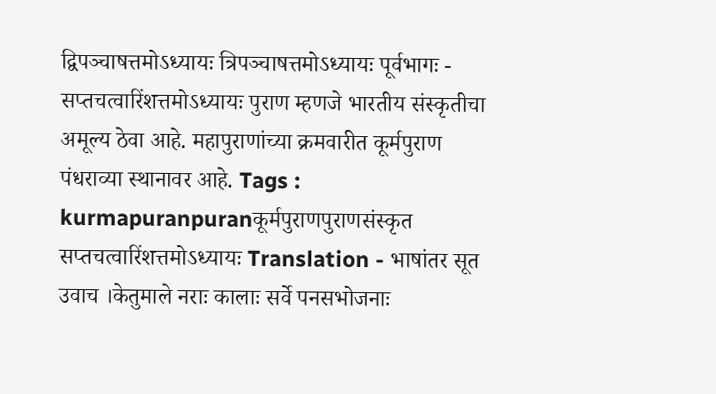द्विपञ्चाषत्तमोऽध्यायः त्रिपञ्चाषत्तमोऽध्यायः पूर्वभागः - सप्तचत्वारिंशत्तमोऽध्यायः पुराण म्हणजे भारतीय संस्कृतीचा अमूल्य ठेवा आहे. महापुराणांच्या क्रमवारीत कूर्मपुराण पंधराव्या स्थानावर आहे. Tags : kurmapuranpuranकूर्मपुराणपुराणसंस्कृत सप्तचत्वारिंशत्तमोऽध्यायः Translation - भाषांतर सूत उवाच ।केतुमाले नराः कालाः सर्वे पनसभोजनाः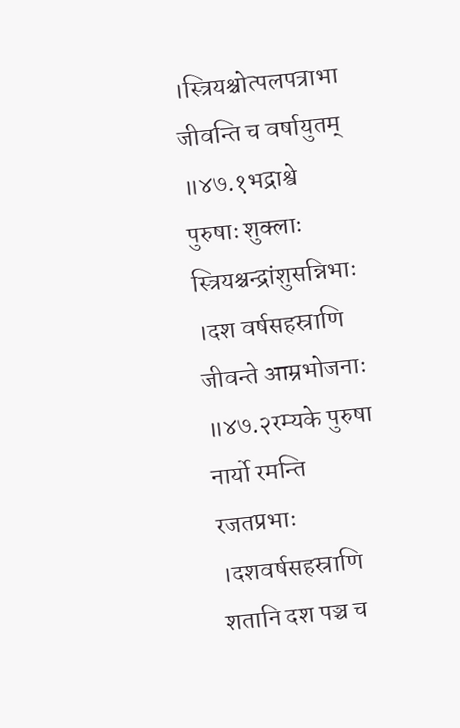।स्त्रियश्चोत्पलपत्राभा जीवन्ति च वर्षायुतम् ॥४७.१भद्राश्वे पुरुषाः शुक्लाः स्त्रियश्चन्द्रांशुसन्निभाः ।दश वर्षसहस्राणि जीवन्ते आम्रभोजनाः ॥४७.२रम्यके पुरुषा नार्यो रमन्ति रजतप्रभाः ।दशवर्षसहस्राणि शतानि दश पञ्च च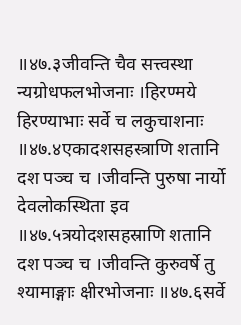॥४७.३जीवन्ति चैव सत्त्वस्था न्यग्रोधफलभोजनाः ।हिरण्मये हिरण्याभाः सर्वे च लकुचाशनाः ॥४७.४एकादशसहस्त्राणि शतानि दश पञ्च च ।जीवन्ति पुरुषा नार्यो देवलोकस्थिता इव ॥४७.५त्रयोदशसहस्राणि शतानि दश पञ्च च ।जीवन्ति कुरुवर्षे तु श्यामाङ्गाः क्षीरभोजनाः ॥४७.६सर्वे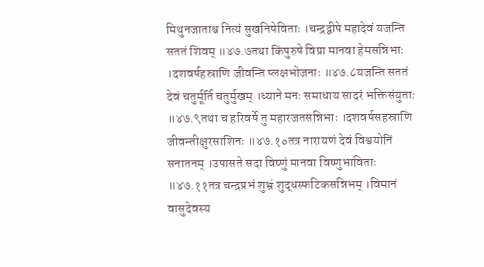मिथुनजाताश्च नित्यं सुखनिषेविताः ।चन्द्रद्वीपे महादेवं यजन्ति सततं शिवम् ॥४७.७तथा किंपुरुषे विप्रा मानवा हेमसन्निभाः ।दशवर्षहस्राणि जीवन्ति प्लक्षभोजनाः ॥४७.८यजन्ति सततं देवं चतुर्मूर्ति चतुर्मुखम् ।ध्याने मनः समाधाय सादरं भक्तिसंयुताः ॥४७.९तथा च हरिवर्षे तु महारजतसन्निभाः ।दशवर्षसहस्राणि जीवन्तीक्षुरसाशिनः ॥४७.१०तत्र नारायणं देवं विश्वयोनिं सनातनम् ।उपासते सदा विष्णुं मानवा विष्णुभाविताः ॥४७.११तत्र चन्द्रप्रभं शुभ्रं शुद्धस्फटिकसन्निभम् ।विमानं वासुदेवस्य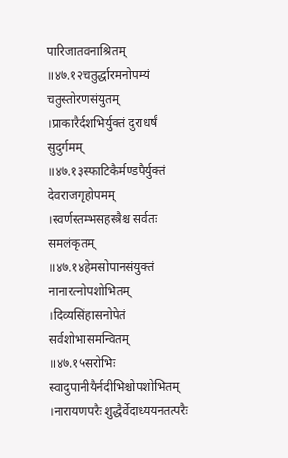पारिजातवनाश्रितम् ॥४७.१२चतुर्द्धारमनोपम्यं चतुस्तोरणसंयुतम् ।प्राकारैर्दशभिर्युक्तं दुराधर्षं सुदुर्गमम् ॥४७.१३स्फाटिकैर्मण्डपैर्युक्तं देवराजगृहोपमम् ।स्वर्णस्तम्भसहस्त्रैश्च सर्वतः समलंकृतम् ॥४७.१४हेमसोपानसंयुक्तं नानारत्नोपशोभितम् ।दिव्यसिंहासनोपेतं सर्वशोभासमन्वितम् ॥४७.१५सरोभिः स्वादुपानीयैर्नदीभिश्चोपशोभितम् ।नारायणपरैः शुद्धैर्वेदाध्ययनतत्परैः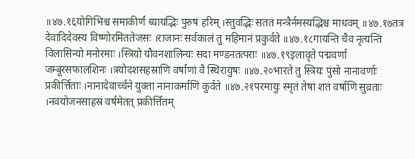॥४७.१६योगिभिश्च समाकीर्णं ध्यायद्भिः पुरुषं हरिम् ।स्तुवद्भिः सततं मन्त्रैर्नमस्यद्भिश्च माधवम् ॥४७.१७तत्र देवादिदेवस्य विष्णोरमिततेजसः ।राजानः सर्वकालं तु महिमानं प्रकुर्वते ॥४७.१८गायन्ति चैव नृत्यन्ति विलासिन्यो मनोरमाः ।स्त्रियो यौवनशालिन्यः सदा मण्डनतत्पराः ॥४७.१९इलावृते पद्मवर्णा जम्बूरसफालशिनः ।त्रयोदशसहस्राणि वर्षाणां वै स्थिरायुषः ॥४७.२०भारते तु स्त्रियः पुंसो नानावर्णाः प्रकीर्त्तिताः ।नानादेवार्च्चने युक्ता नानाकर्माणि कुर्वते ॥४७.२१परमायुः स्मृतं तेषां शतं वर्षाणि सुव्रताः ।नवयोजनसाहस्रं वर्षमेतत् प्रकीर्त्तितम्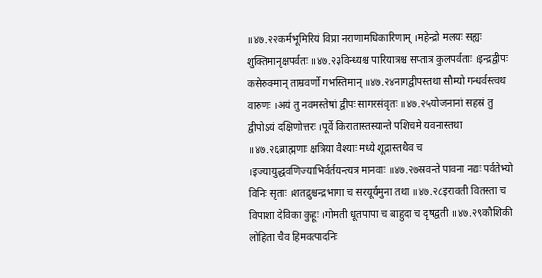॥४७.२२कर्मभूमिरियं विप्रा नराणामधिकारिणाम् ।महेन्द्रो मलयः सह्यः शुक्तिमानृक्षपर्वतः ॥४७.२३विन्ध्यश्च पारियात्रश्च सप्तात्र कुलपर्वताः ।इन्द्रद्वीपः कसेरुक्मान् ताम्रवर्णो गभस्तिमान् ॥४७.२४नागद्वीपस्तथा सौम्यो गन्धर्वस्त्वथ वारुणः ।अयं तु नवमस्तेषां द्वीपः सागरसंवृतः ॥४७.२५योजनानां सहस्रं तु द्वीपोऽयं दक्षिणोत्तरः ।पूर्वे किरातास्तस्यान्ते पशिचमे यवनास्तथा ॥४७.२६ब्राह्मणाः क्षत्रिया वैश्याः मध्ये शूद्रास्तथैव च ।इज्यायुद्धवणिज्याभिर्वर्तयन्त्यत्र मानवाः ॥४७.२७स्रवन्ते पावना नद्यः पर्वतेभ्यो विनिः सृताः ।शतद्रुश्चन्द्रभागा च सरयूर्यमुना तथा ॥४७.२८इरावती वितस्ता च विपाशा देविका कुहूः ।गोमती धूतपापा च बाहुदा च दृषद्वती ॥४७.२९कौशिकी लोहिता चैव हिमवत्पादनिः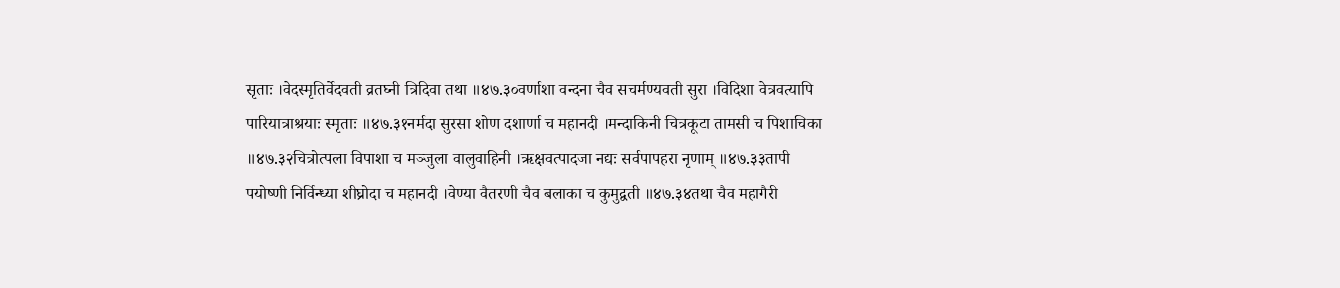सृताः ।वेदस्मृतिर्वेदवती व्रतघ्नी त्रिदिवा तथा ॥४७.३०वर्णाशा वन्दना चैव सचर्मण्यवती सुरा ।विदिशा वेत्रवत्यापि पारियात्राश्रयाः स्मृताः ॥४७.३१नर्मदा सुरसा शोण दशार्णा च महानदी ।मन्दाकिनी चित्रकूटा तामसी च पिशाचिका ॥४७.३२चित्रोत्पला विपाशा च मञ्जुला वालुवाहिनी ।ऋक्षवत्पादजा नद्यः सर्वपापहरा नृणाम् ॥४७.३३तापी पयोष्णी निर्विन्ध्या शीघ्रोदा च महानदी ।वेण्या वैतरणी चैव बलाका च कुमुद्वती ॥४७.३४तथा चैव महागैरी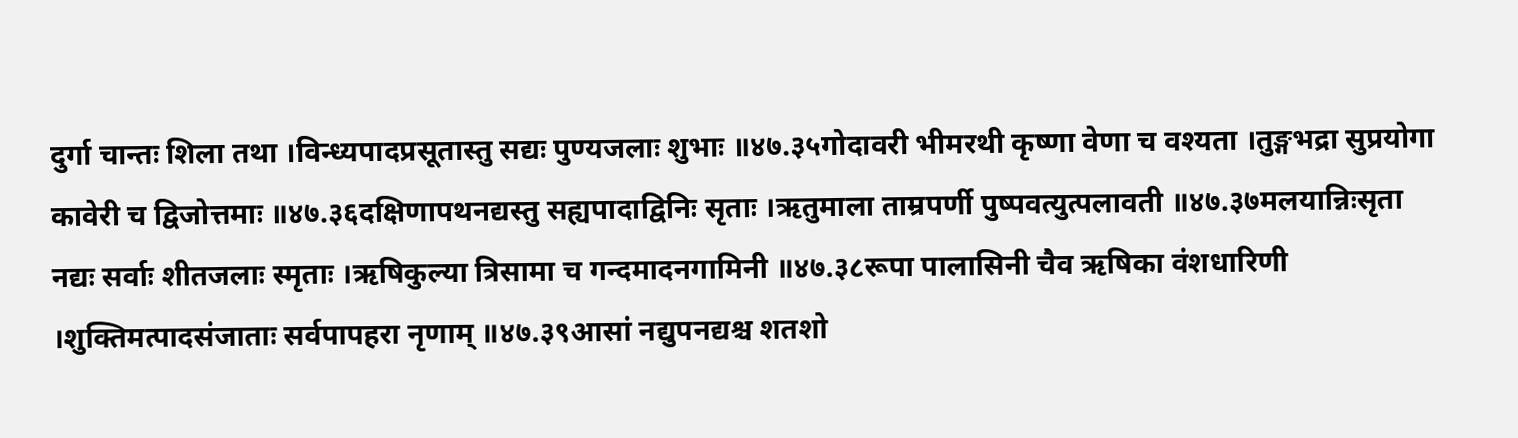दुर्गा चान्तः शिला तथा ।विन्ध्यपादप्रसूतास्तु सद्यः पुण्यजलाः शुभाः ॥४७.३५गोदावरी भीमरथी कृष्णा वेणा च वश्यता ।तुङ्गभद्रा सुप्रयोगा कावेरी च द्विजोत्तमाः ॥४७.३६दक्षिणापथनद्यस्तु सह्यपादाद्विनिः सृताः ।ऋतुमाला ताम्रपर्णी पुष्पवत्युत्पलावती ॥४७.३७मलयान्निःसृता नद्यः सर्वाः शीतजलाः स्मृताः ।ऋषिकुल्या त्रिसामा च गन्दमादनगामिनी ॥४७.३८रूपा पालासिनी चैव ऋषिका वंशधारिणी ।शुक्तिमत्पादसंजाताः सर्वपापहरा नृणाम् ॥४७.३९आसां नद्युपनद्यश्च शतशो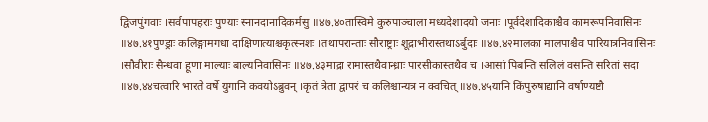द्विजपुंगवाः ।सर्वपापहराः पुण्याः स्नानदानादिकर्मसु ॥४७.४०तास्विमे कुरुपाञ्चाला मध्यदेशादयो जनाः ।पूर्वदेशादिकाश्चैव कामरूपनिवासिनः ॥४७.४१पुण्ड्राः कलिङ्गामगधा दाक्षिणात्याश्चकृत्स्नशः ।तथापरान्ताः सौराष्ट्राः शूद्राभीरास्तथाऽर्बुदाः ॥४७.४२मालका मालपाश्चैव पारियात्रनिवासिनः ।सौवीराः सैन्धवा हूणा माल्याः बाल्यनिवासिनः ॥४७.४३माद्रा रामास्तथैवान्ध्राः पारसीकास्तथैव च ।आसां पिबन्ति सलिलं वसन्ति सरितां सदा ॥४७.४४चत्वारि भारते वर्षे युगानि कवयोऽब्रुवन् ।कृतं त्रेता द्वापरं च कलिश्चान्यत्र न क्वचित् ॥४७.४५यानि किंपुरुषाद्यानि वर्षाण्यष्टौ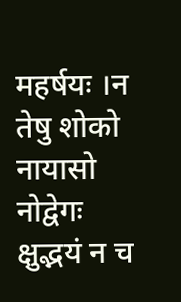महर्षयः ।न तेषु शोको नायासो नोद्वेगः क्षुद्भयं न च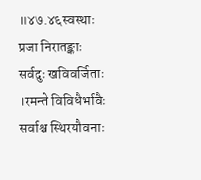॥४७.४६स्वस्थाः प्रजा निरातङ्काः सर्वदुः खविवर्जिताः ।रमन्ते विविधैर्भावैः सर्वाश्च स्थिरयौवनाः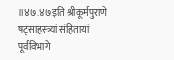॥४७.४७इति श्रीकूर्मपुराणे षट्साहस्त्र्यां संहितायां पूर्वविभागे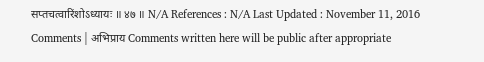सप्तचत्वारिंशोऽध्यायः ॥ ४७ ॥ N/A References : N/A Last Updated : November 11, 2016 Comments | अभिप्राय Comments written here will be public after appropriate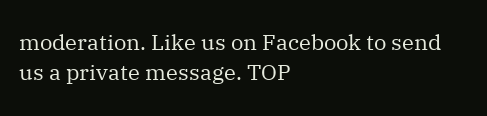moderation. Like us on Facebook to send us a private message. TOP